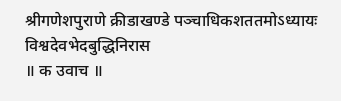श्रीगणेशपुराणे क्रीडाखण्डे पञ्चाधिकशततमोऽध्यायः
विश्वदेवभेदबुद्धिनिरास
॥ क उवाच ॥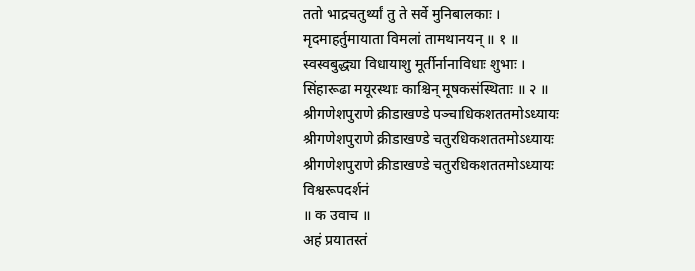ततो भाद्रचतुर्थ्यां तु ते सर्वे मुनिबालकाः ।
मृदमाहर्तुमायाता विमलां तामथानयन् ॥ १ ॥
स्वस्वबुद्ध्या विधायाशु मूर्तीर्नानाविधाः शुभाः ।
सिंहारूढा मयूरस्थाः काश्चिन् मूषकसंस्थिताः ॥ २ ॥
श्रीगणेशपुराणे क्रीडाखण्डे पञ्चाधिकशततमोऽध्यायः
श्रीगणेशपुराणे क्रीडाखण्डे चतुरधिकशततमोऽध्यायः
श्रीगणेशपुराणे क्रीडाखण्डे चतुरधिकशततमोऽध्यायः
विश्वरूपदर्शनं
॥ क उवाच ॥
अहं प्रयातस्तं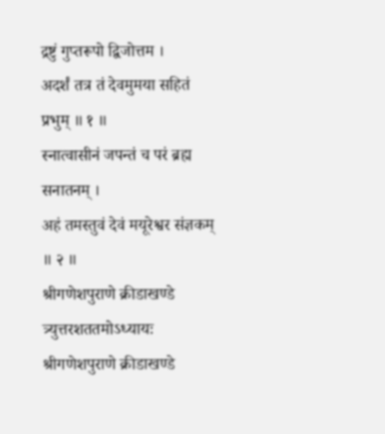द्रष्टुं गुप्तरूपो द्विजोत्तम ।
अदर्शं तत्र तं देवमुमया सहितं प्रभुम् ॥ १ ॥
स्नात्वासीनं जपन्तं च परं ब्रह्म सनातनम् ।
अहं तमस्तुवं देवं मयूरेश्वर संज्ञकम् ॥ २ ॥
श्रीगणेशपुराणे क्रीडाखण्डे त्र्युत्तरशततमोऽध्यायः
श्रीगणेशपुराणे क्रीडाखण्डे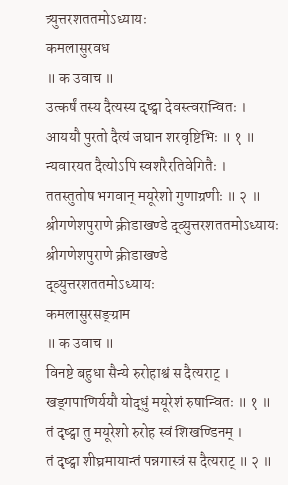त्र्युत्तरशततमोऽध्यायः
कमलासुरवध
॥ क उवाच ॥
उत्कर्षं तस्य दैत्यस्य दृष्ट्वा देवस्त्वरान्वितः ।
आययौ पुरतो दैत्यं जघान शरवृष्टिभिः ॥ १ ॥
न्यवारयत दैत्योऽपि स्वशरैरतिवेगितैः ।
ततस्तुतोष भगवान् मयूरेशो गुणाग्रणीः ॥ २ ॥
श्रीगणेशपुराणे क्रीडाखण्डे द्व्युत्तरशततमोऽध्यायः
श्रीगणेशपुराणे क्रीडाखण्डे
द्व्युत्तरशततमोऽध्यायः
कमलासुरसङ्ग्राम
॥ क उवाच ॥
विनष्टे बहुधा सैन्ये रुरोहाश्वं स दैत्यराट् ।
खड्गपाणिर्ययौ योद्धुं मयूरेशं रुषान्वितः ॥ १ ॥
तं दृष्ट्वा तु मयूरेशो रुरोह स्वं शिखण्डिनम् ।
तं दृष्ट्वा शीघ्रमायान्तं पन्नगास्त्रं स दैत्यराट् ॥ २ ॥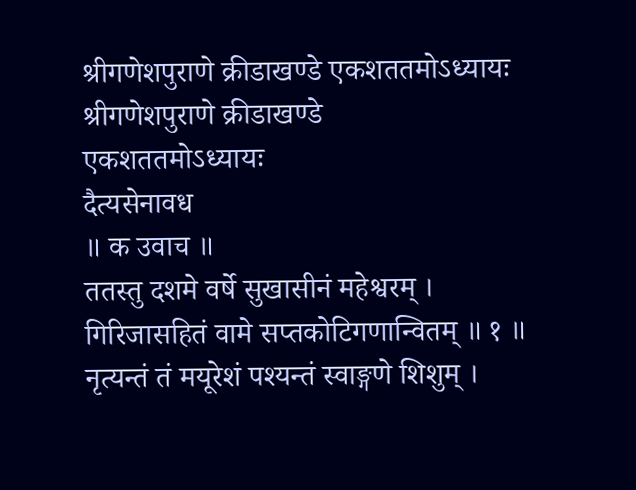श्रीगणेशपुराणे क्रीडाखण्डे एकशततमोऽध्यायः
श्रीगणेशपुराणे क्रीडाखण्डे
एकशततमोऽध्यायः
दैत्यसेनावध
॥ क उवाच ॥
ततस्तु दशमे वर्षे सुखासीनं महेश्वरम् ।
गिरिजासहितं वामे सप्तकोटिगणान्वितम् ॥ १ ॥
नृत्यन्तं तं मयूरेशं पश्यन्तं स्वाङ्गणे शिशुम् ।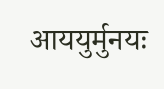आययुर्मुनयः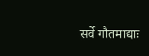सर्वे गौतमाद्याः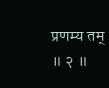प्रणम्य तम् ॥ २ ॥